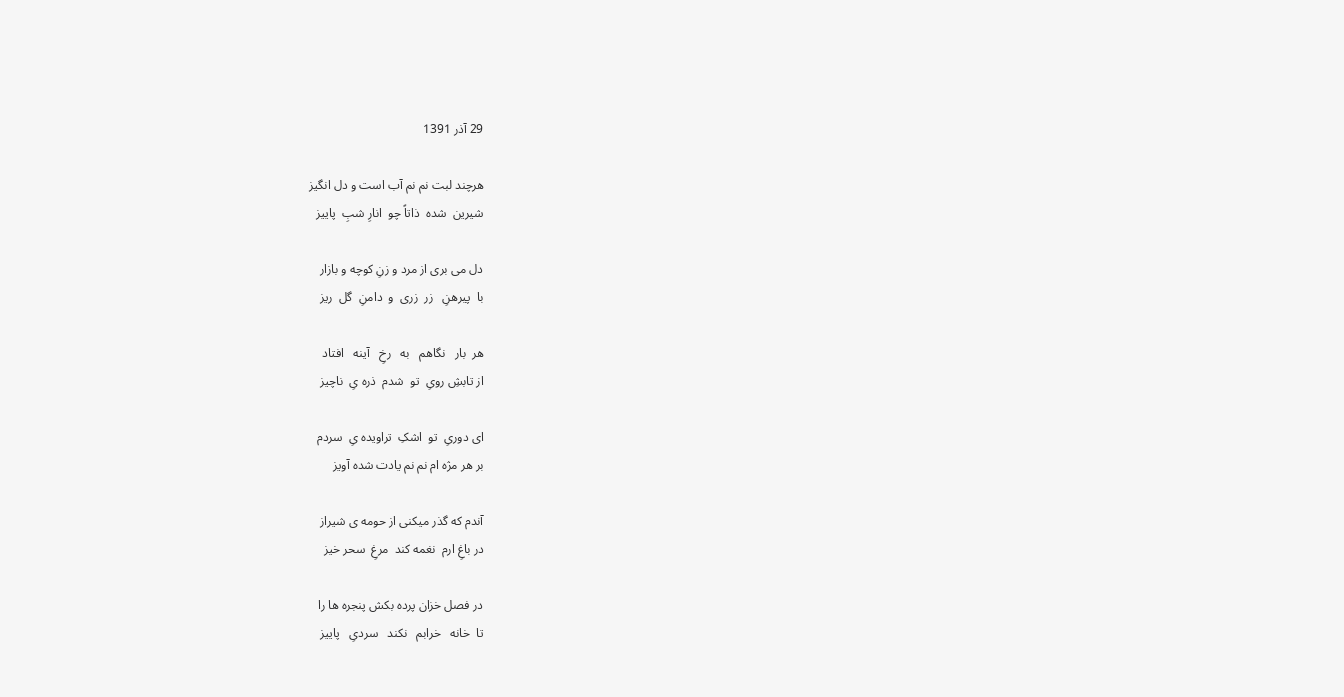29 آذر 1391

هرچند لبت نم نم آب است و دل انگیز
شیرین  شده  ذاتاً چو  انارِ شبِ  پاییز

دل می بری از مرد و زنِ کوچه و بازار
با  پیرهنِ   زر  زری  و  دامنِ  گل  ریز

هر  بار   نگاهم   به‌   رخِ   آینه   افتاد
از تابشِ رویِ  تو  شد‌م  ذره یِ  ناچیز

ای دوریِ  تو  اشکِ  تراویده یِ  سردم
بر هر مژه ام نم نم یادت شده آویز

آندم که گذر میکنی از حومه‌ ی شیراز
در باغِ ارم  نغمه کند‌  مرغِ  سحر خیز

در فصل خزان پرده بکش پنجره ها را
تا ‌ خانه ‌  خرابم‌   نکند   سردیِ   پاییز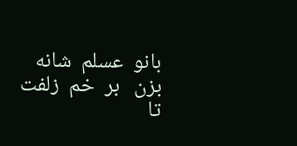بانو  عسلم  شانه‌  بزن   بر  خم  زلفت
تا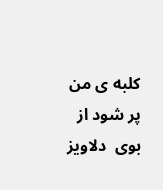کلبه ی من  پر‌‌ شود از  بوی  دلاویز